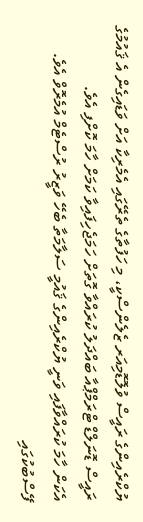ޔުކްރެއިންގެ ރައީސް ވުލޮޑޮމިއަރ ޒެލެންސްކީ، މި ހަފުތާގެ ތެރޭގައި އެމެރިކާ އަށް ވަޑައިގެން އެ ޤައުމުގެ ރައީސް ޑޮނަލްޑް ޓްރަމްޕްއާ ބައްދަލު ކުރައްވާ ގޮތަށް ހަމަޖެހިފައިވާ ކަމަށް ހާމަ ކޮށްފި އެވެ.
އެކަން ހާމަ ކުރައްވާފައި ވަނީ ޔުކްރެއިންގެ ޤައުމީ ސަލާމަތާ ބެހޭ ވަޒީރު ރުސްޓެމް އުމެރޮވް އެވެ. ފޭސްބުކުގައި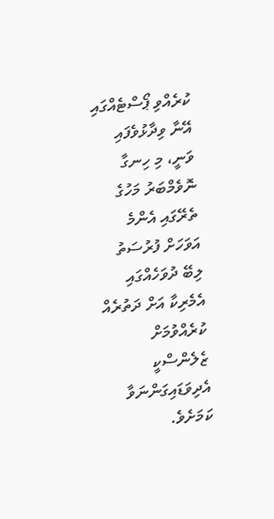ކުރެއްވި ޕޯސްޓެއްގައި އޭނާ ވިދާޅުވެފައި ވަނީ، މި ހިނގާ ނޮވެމްބަރު މަހުގެ ތެރޭގައި އެންމެ އަވަހަށް ފުރުސަތު ލިބޭ ދުވަހެއްގައި އެމެރިކާ އަށް ދަތުރެއް ކުރެއްވުމަށް ޒެލެންސްކީ އެދިވަޑައިގަންނަވާ ކަމަށެވެ.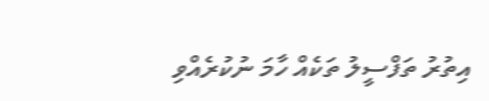އިތުރު ތަފްސީލު ތަކެއް ހާމަ ނުކުރެއްވި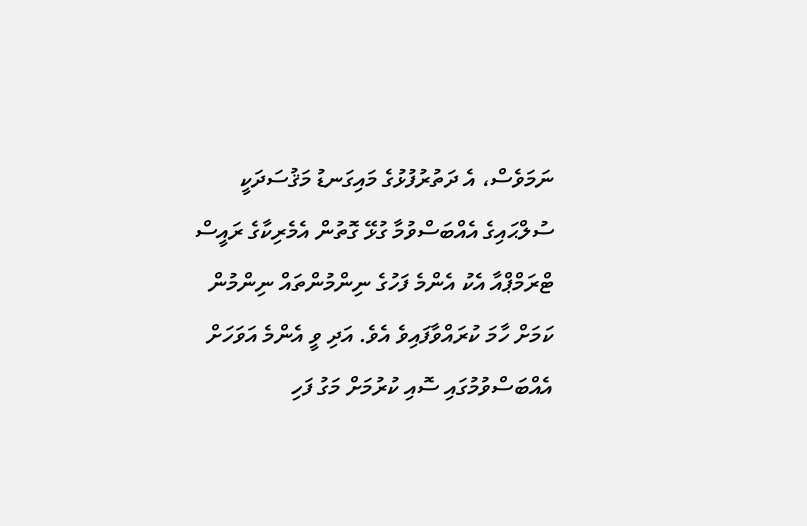ނަމަވެސް، އެ ދަތުރުފުޅުގެ މައިގަނޑު މަޤުސަދަކީ ސުލްޙައިގެ އެއްބަސްވުމާ ގުޅޭ ގޮތުން އެމެރިކާގެ ރައީސް ޓްރަމްޕްއާ އެކު އެންމެ ފަހުގެ ނިންމުންތައް ނިންމުން ކަމަށް ހާމަ ކުރައްވާފައިވެ އެވެ. އަދި ވީ އެންމެ އަވަހަށް އެއްބަސްވުމުގައި ސޮއި ކުރުމަށް މަގު ފަހި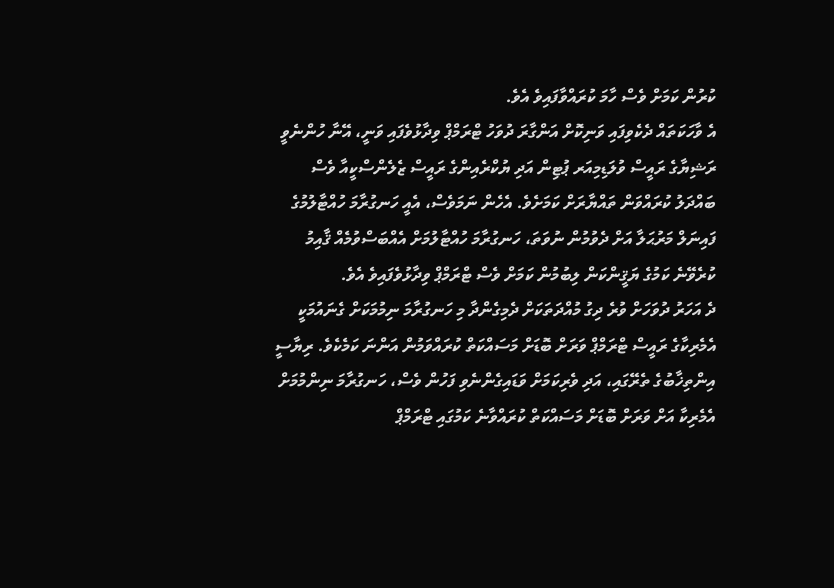ކުރުން ކަމަށް ވެސް ހާމަ ކުރައްވާފައިވެ އެވެ.
އެ ވާހަކަތައް ދެކެވިފައި ވަނިކޮށް އަންގާރަ ދުވަހު ޓްރަމްޕް ވިދާޅުވެފައި ވަނީ، އޭނާ ހުންނެވީ ރަޝިޔާގެ ރައީސް ވުލަޑިމިއަރ ޕުޓިން އަދި ޔުކްރެއިންގެ ރައީސް ޒެލެންސްކީއާ ވެސް ބައްދަލު ކުރައްވަން ތައްޔާރަށް ކަމަށެވެ. އެހެން ނަމަވެސް، އެއީ ހަނގުރާމަ ހުއްޓާލުމުގެ ފައިނަލް މަރުޙަލާ އަށް ދެވުމުން ނުވަތަ، ހަނގުރާމަ ހުއްޓާލުމަށް އެއްބަސްވުމެއް ޤާއިމު ކުރެވޭނެ ކަމުގެ ޔަޤީންކަން ލިބުމުން ކަމަށް ވެސް ޓްރަމްޕް ވިދާޅުވެފައިވެ އެވެ.
ދެ އަހަރު ދުވަހަށް ވުރެ ދިގު މުއްދަތަކަށް ދެމިގެންދާ މި ހަނގުރާމަ ނިމުމަކަށް ގެނައުމަކީ އެމެރިކާގެ ރައީސް ޓްރަމްޕް ވަރަށް ބޮޑަށް މަސައްކަތް ކުރައްވަމުން އަންނަ ކަމެކެވެ. ރިޔާސީ އިންތިޚާބުގެ ތެރޭގައި، އަދި ވެރިކަމަށް ވަޑައިގެންނެވި ފަހުން ވެސް، ހަނގުރާމަ ނިންމުމަށް އެމެރިކާ އަށް ވަރަށް ބޮޑަށް މަސައްކަތް ކުރައްވާނެ ކަމުގައި ޓްރަމްޕް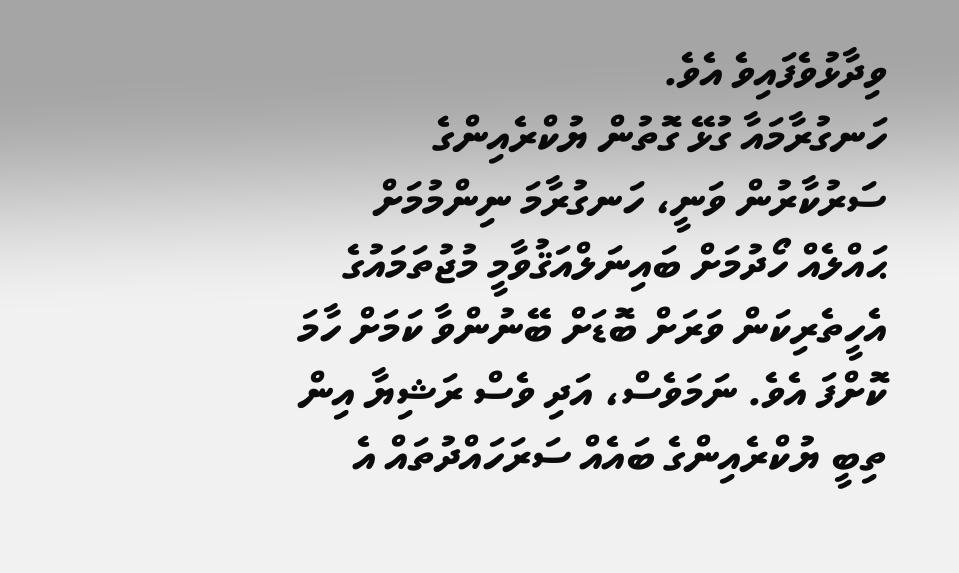ވިދާޅުވެފައިވެ އެވެ.
ހަނގުރާމައާ ގުޅޭ ގޮތުން ޔުކްރެއިންގެ ސަރުކާރުން ވަނީ، ހަނގުރާމަ ނިންމުމަށް ޙައްލެއް ހޯދުމަށް ބައިނަލްއަޤުވާމީ މުޖުތަމައުގެ އެހީތެރިކަން ވަރަށް ބޮޑަށް ބޭނުންވާ ކަމަށް ހާމަ ކޮށްފަ އެވެ. ނަމަވެސް، އަދި ވެސް ރަޝިޔާ އިން ތިބީ ޔުކްރެއިންގެ ބައެއް ސަރަހައްދުތައް އެ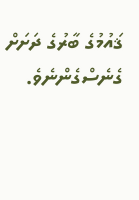ޤައުމުގެ ބާރުގެ ދަށަށް ގެނެސްގެންނެވެ.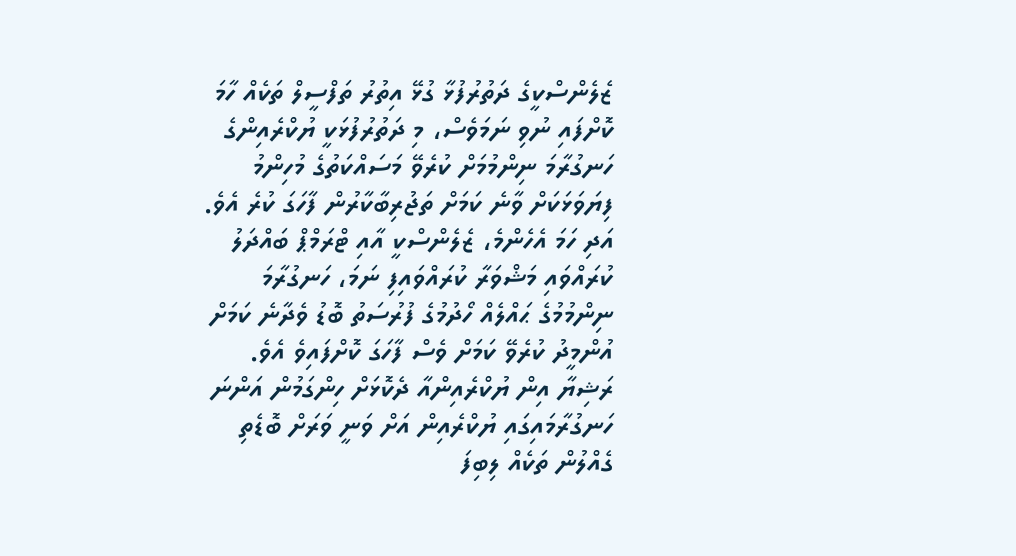ޒެލެންސްކީގެ ދަތުރުފުޅާ ގުޅޭ އިތުރު ތަފްސީލް ތަކެއް ހާމަ ކޮށްފައި ނުވި ނަމަވެސް، މި ދަތުރުފުޅަކީ ޔުކްރެއިންގެ ހަނގުރާމަ ނިންމުމަށް ކުރެވޭ މަސައްކަތުގެ މުހިންމު ފިޔަވަޅަކަށް ވާނެ ކަމަށް ތަޖުރިބާކާރުން ފާހަގަ ކުރެ އެވެ. އަދި ހަމަ އެހެންމެ، ޒެލެންސްކީ އާއި ޓްރަމްޕް ބައްދަލު ކުރައްވައި މަޝްވަރާ ކުރައްވައިފި ނަމަ، ހަނގުރާމަ ނިންމުމުގެ ޙައްލެއް ހޯދުމުގެ ފުރުސަތު ބޮޑު ވެދާނެ ކަމަށް އުންމީދު ކުރެވޭ ކަމަށް ވެސް ފާހަގަ ކޮށްފައިވެ އެވެ.
ރަޝިޔާ އިން ޔުކްރެއިންއާ ދެކޮޅަށް ހިންގަމުން އަންނަ ހަނގުރާމައިގައި ޔުކްރެއިން އަށް ވަނީ ވަރަށް ބޮޑެތި ގެއްލުން ތަކެއް ލިބިފަ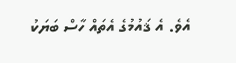އެވެ. އެ ޤައުމުގެ އެތައް ހާސް ބަޔަކު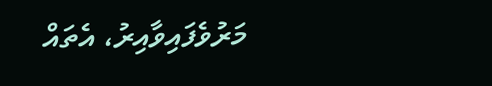މަރުވެފައިވާއިރު، އެތައް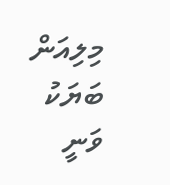މިލިއަން ބަޔަކު ވަނީ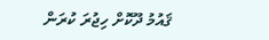ޤައުމު ދޫކޮށް ހިޖުރަ ކުރަން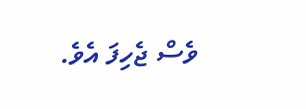ވެސް ޖެހިފަ އެވެ.